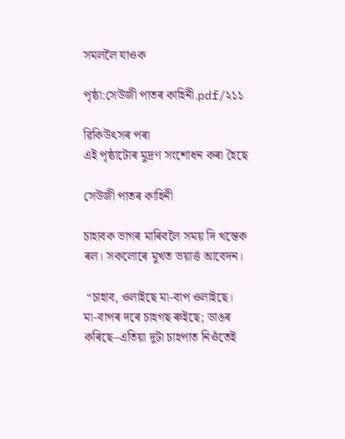সমললৈ যাওক

পৃষ্ঠা:সেউজী পাতৰ কাহিনী.pdf/২১১

ৱিকিউৎসৰ পৰা
এই পৃষ্ঠাটোৰ মুদ্ৰণ সংশোধন কৰা হৈছে

সেউজী পাতৰ কাহিনী

চাহাবক ভাগৰ মাৰিবলৈ সময় দি খন্তেক ৰল। সকলোৰে মুখত ভয়াৰ্ত্ত আবেদন।

 “চাহাব, ওলাইছে মা-বাপ ওলাইছে। মা-বাপৰ দৰে চাহগছ ৰুইছে; ডাঙৰ কৰিছে–এতিয়া দুটা চাহপাত নিওঁতেই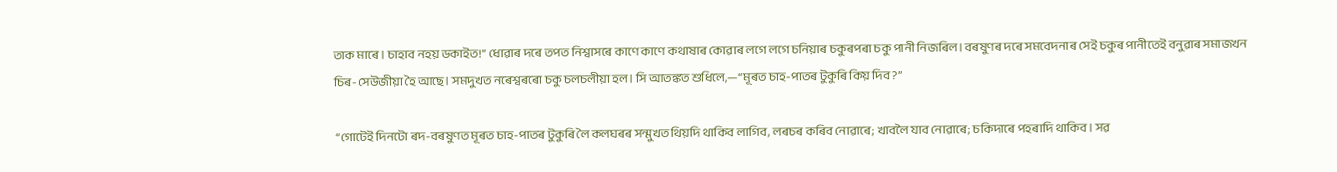তাক মাৰে। চাহাব নহয় ডকাইত!” ধোৱাৰ দৰে তপত নিশ্বাসৰে কাণে কাণে কথাষাৰ কোৱাৰ লগে লগে চনিয়াৰ চকুৰপৰা চকু পানী নিজৰিল। বৰষুণৰ দৰে সমবেদনাৰ সেই চকুৰ পানীতেই বনুৱাৰ সমাজখন চিৰ-সেউজীয়া হৈ আছে। সমদুখত নৰেশ্বৰৰো চকু চলচলীয়া হল। সি আতঙ্কত শুধিলে,—“মূৰত চাহ-পাতৰ টুকুৰি কিয় দিব?”

 “গোটেই দিনটো ৰদ-বৰষুণত মূৰত চাহ-পাতৰ টুকুৰি লৈ কলঘৰৰ সন্মুখত থিয়দি থাকিব লাগিব, লৰচৰ কৰিব নোৱাৰে; খাবলৈ যাব নোৱাৰে; চকিদাৰে পহৰাদি থাকিব। সৱ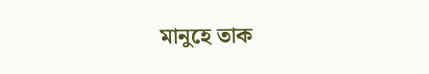মানুহে তাক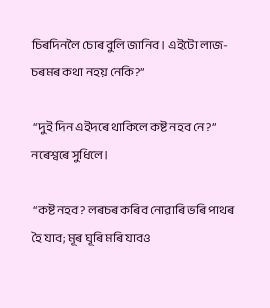চিৰদিনলৈ চোৰ বুলি জানিব। এইটো লাজ-চৰমৰ কথা নহয় নেকি?”

 “দুই দিন এইদৰে থাকিলে কষ্ট নহব নে?” নৰেশ্বৰে সুধিলে।

 “কষ্ট নহব? লৰচৰ কৰিব নোৱাৰি ভৰি পাথৰ হৈ যাব; মূৰ ঘূৰি মৰি যাবও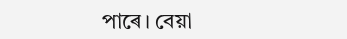পাৰে। বেয়া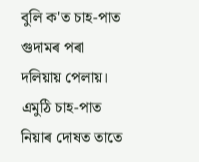বুলি ক'ত চাহ-পাত গুদামৰ পৰা দলিয়ায় পেলায়। এমুঠি চাহ-পাত নিয়াৰ দোষত তাতে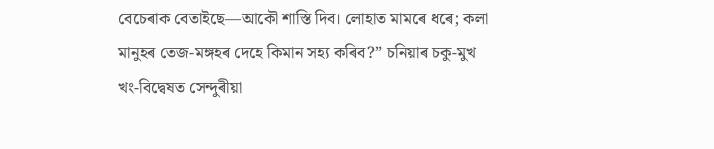বেচেৰাক বেতাইছে—আকৌ শাস্তি দিব। লোহাত মামৰে ধৰে; কলা মানুহৰ তেজ-মঙ্গহৰ দেহে কিমান সহ্য কৰিব?” চনিয়াৰ চকু-মুখ খং-বিদ্বেষত সেন্দুৰীয়া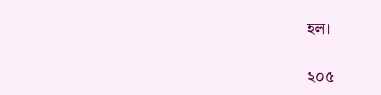হল।

২০৫